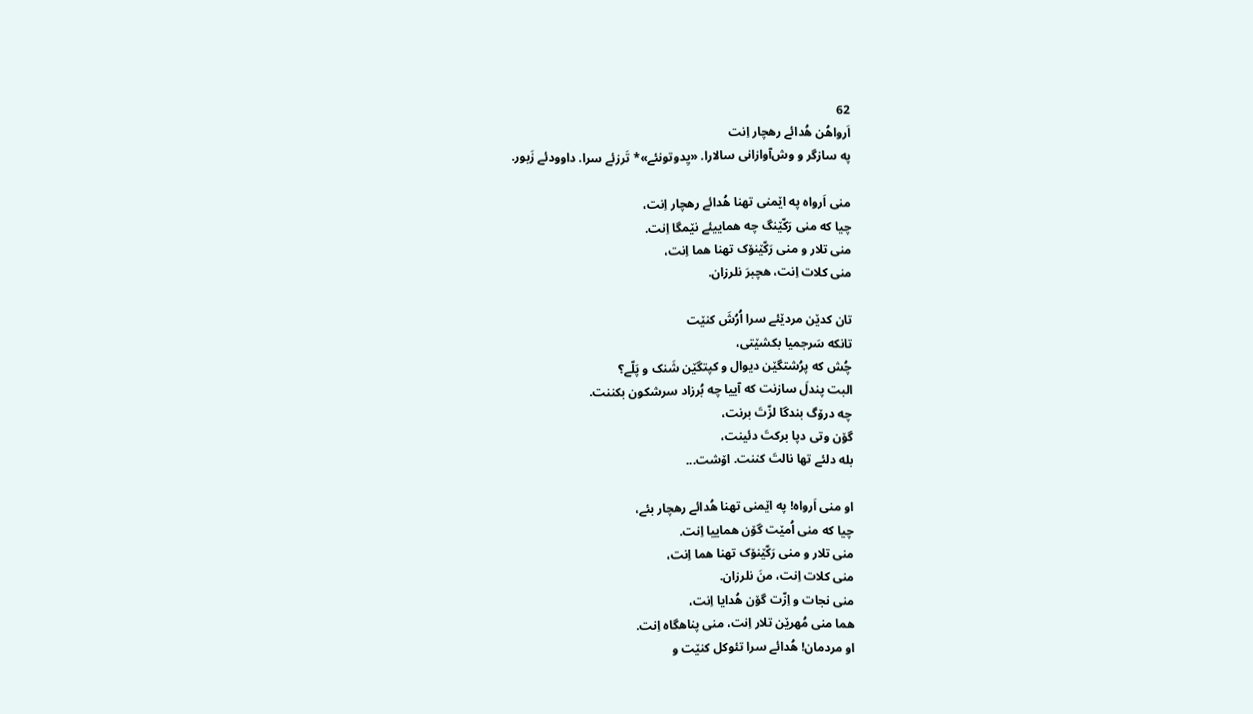62
اَرواهُن هُدائے رهچار اِنت
په سازگر و وش‌آوازانی سالارا. «یِدوتونئے»* تَرزئے سرا. داوودئے زَبور.

منی اَرواه په اێمنی تهنا هُدائے رهچار اِنت،
چیا که منی رَکّێنگ چه هماییئے نێمگا اِنت.
منی تلار و منی رَکّێنۆک تهنا هما اِنت،
منی کلات اِنت، هچبرَ نلرزان.

تان کدێن مردێئے سرا اُرُشَ کنێت
تانکه سَرجمیا بکشێتی،
چُش که پرُشتگێن دیوال و کپتگێن شَنک و پَلّے؟
البت پندلَ سازنت که آییا چه بُرزاد سرشکون بکننت.
چه درۆگ بندگا لزّتَ برنت،
گۆن وتی دپا برکتَ دئینت،
بله دلئے تها نالتَ کننت. اۆشت...

او منی اَرواه! په اێمنی تهنا هُدائے رهچار بئے،
چیا که منی اُمێت گۆن هماییا اِنت.
منی تلار و منی رَکّێنۆک تهنا هما اِنت،
منی کلات اِنت، منَ نلرزان.
منی نجات و اِزّت گۆن هُدایا اِنت،
هما منی مُهرێن تلار اِنت، منی پناهگاه اِنت.
او مردمان! هُدائے سرا تئوکل کنێت و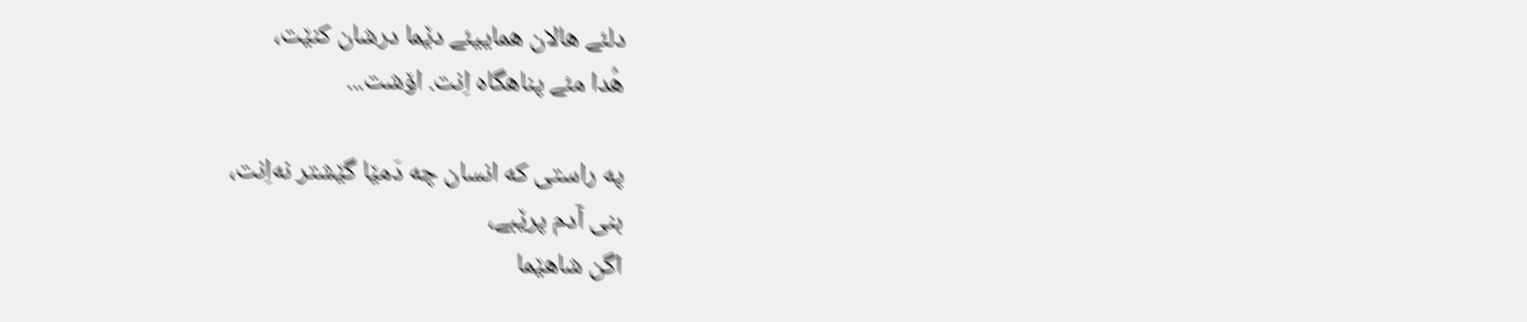دلئے هالان هماییئے دێما درشان کنێت،
هُدا مئے پناهگاه اِنت. اۆشت...

په راستی که انسان چه دَمێا گێشتر نه‌اِنت،
بنی آدم پرێبے،
اگن شاهێما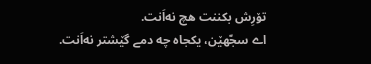تۆرِش بکننت هچ نه‌اَنت.
اے سجّهێن، یکجاه چه دمے گێشتر نه‌اَنت.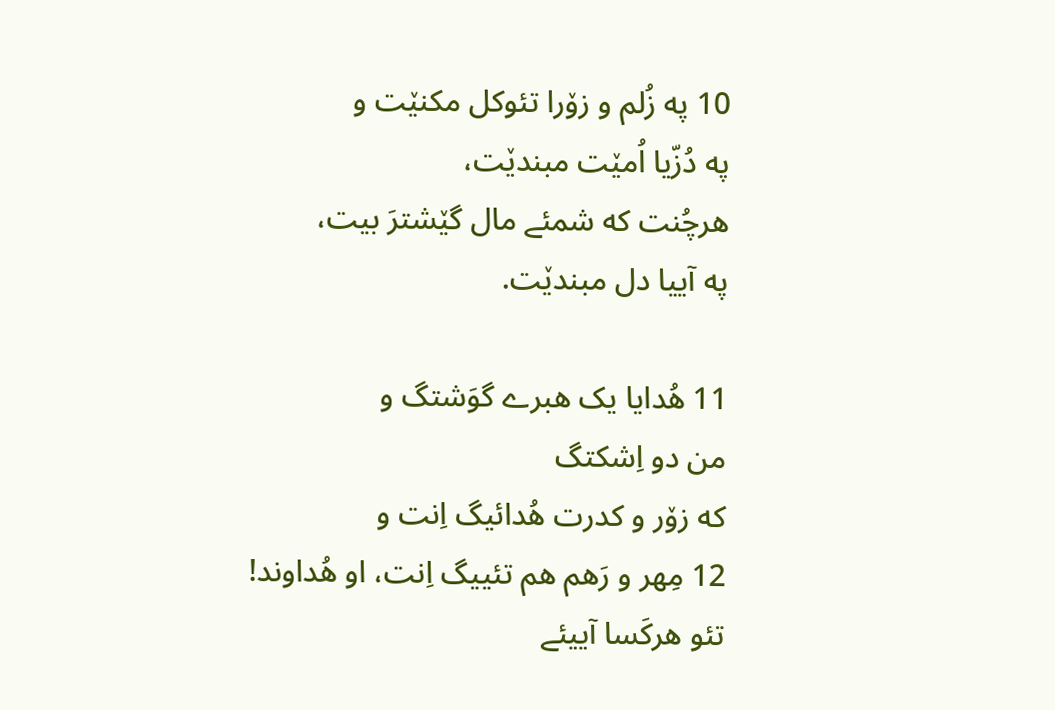10 په زُلم و زۆرا تئوکل مکنێت و
په دُزّیا اُمێت مبندێت،
هرچُنت که شمئے مال گێشترَ بیت،
په آییا دل مبندێت.

11 هُدایا یک هبرے گوَشتگ و
من دو اِشکتگ
که زۆر و کدرت هُدائیگ اِنت و
12 مِهر و رَهم هم تئییگ اِنت، او هُداوند!
تئو هرکَسا آییئے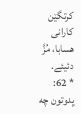کرتگێن کارانی هسابا، مُزَّ دئیئے.
* 62: یِدوتون چه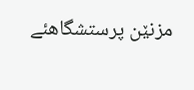مزنێن پرستشگاهئے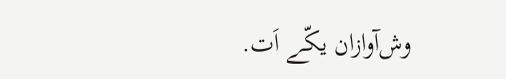وش‌آوازان یکّے اَت.